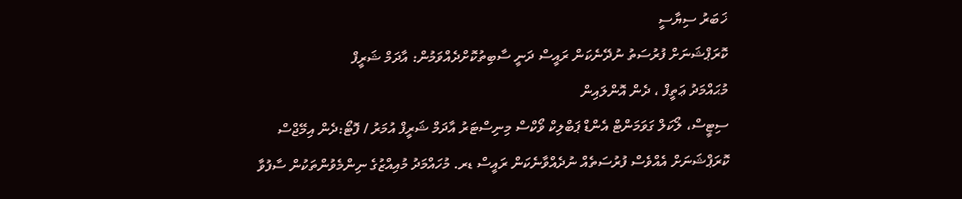ޚަބަރު ސިޔާސީ
ކޮރަޕްޝަނަށް ފުރުސަތު ނުދޭނެކަން ރައީސް ދަނީ ސާބިތުކޮށްދެއްވަމުން: އާދަމް ޝަރީފް
މުޙައްމަދު ޢަތީފް ، ދެން އޮންލައިން
ސިޓީސް، ލޯކަލް ގަވަމަންޓް އެންޑް ޕަބްލިކް ވޯކްސް މިނިސްޓަރު އާދަމް ޝަރީފް އުމަރު / ފޮޓޯ:ދެން އިމޭޖްސް
ކޮރަޕްޝަނަށް އެއްވެސް ފުރުސަތެއް ނުދެއްވާނެކަން ރައީސް ޑރ. މުހައްމަދު މުއިއްޒުގެ ނިންމެވުންތަކުން ސާފުވާ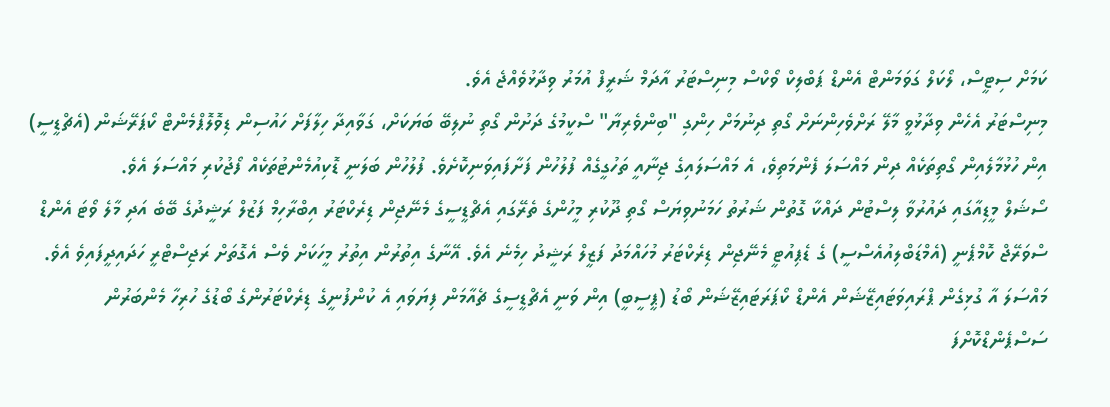ކަމަށް ސިޓީސް، ލޯކަލް ގަވަމަންޓް އެންޑް ޕަބްލިކް ވޯކްސް މިނިސްޓަރު އާދަމް ޝަރީފް އުމަރު ވިދާޅުވެއްޖެ އެވެ.
މިނިސްޓަރު އެހެން ވިދާޅުވީ މާލޭ ރަށްވެހިންނަށް ގޯތި ދިނުމަށް ހިންގި "ބިންވެރިޔާ" ސްކީމުގެ ދަށުން ގޯތި ނުލިބޭ ބަޔަކަށް، ގަވާއިދާ ހިލާފަށް ހައުސިން ޑިވޮލޮޕްމެންޓް ކޯޕަރޭޝަން (އެޗްޑީސީ) އިން ހުޅުމާލެއިން ގޯތިތަކެއް ދިން މައްސަލަ ފެންމަތިވެ، އެ މައްސަލައިގެ ޖިނާއީ ތަހުގީގެއް ފުލުހުން ފަށާފައިވަނިކޮށެވެ. ފުލުހުން ބަލަނީ ޑޮކިއުމެންޓުތަކެއް ފޯޖުކުރި މައްސަލަ އެވެ.
ސޯޝަލް މީޑިއާގައި ދައުރުވާ ލިސްޓުން ދައްކާ ގޮތުން ޝަރުތު ހަމަނުވިޔަސް ގޯތި ދޫކުރި މީހުންގެ ތެރޭގައި އެޗްޑީސީގެ މެނޭޖިން ޑިރެކްޓަރު އިބްރާހިމް ފަޒުލް ރަޝީދުގެ ބޭބެ އަދި މާލެ ވޯޓަ އެންޑް ސްވަރޭޖް ކޮމްޕެނީ (އެމްޑަބްލިއުއެސްސީ) ގެ ޑެޕިއުޓީ މެނޭޖިން ޑިރެކްޓަރު މުހައްމަދު ފަޒީލް ރަޝީދު ހިމެނެ އެވެ. އޭނާގެ އިތުރުން އިތުރު މީހަކަށް ވެސް އެގޮތަށް ރަޖިސްޓްރީ ހަދައިދީފައިވެ އެވެ.
މައްސަލަ އާ ގުޅިގެން ޕްރައިވަޓައިޒޭޝަން އެންޑް ކޯޕަރަޓައިޒޭޝަން ބޯޑު (ޕީސީބީ) އިން ވަނީ އެޗްޑީސީގެ ޗެއާމަން ފިޔަވައި އެ ކުންފުނީގެ ޑިރެކްޓަރުންގެ ބޯޑުގެ ހުރިހާ މެންބަރުން ސަސްޕެންޑްކޮށްފަ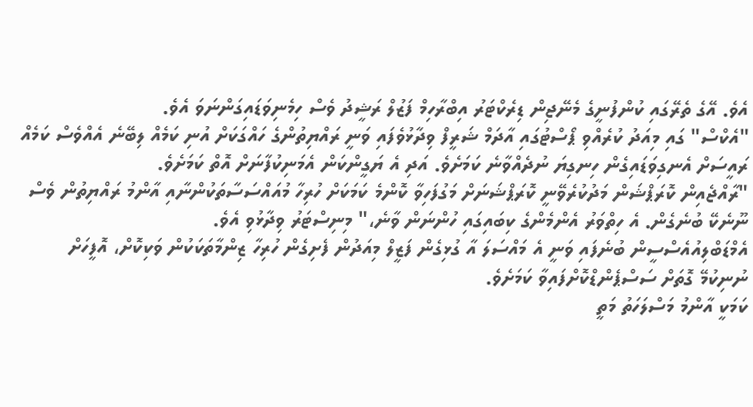އެވެ. އޭގެ ތެރޭގައި ކުންފުނީގެ މެނޭޖިން ޑިރެކްޓަރު އިބްރާހިމް ފަޒުލް ރަޝީދު ވެސް ހިމެނިވަޑައިގަންނަވަ އެވެ.
"އެކްސް" ގައި މިއަދު ކުރެއްވި ޕޯސްޓުގައި އާދަމް ޝަރީފް ވިދާޅުވެފައި ވަނީ ރައްޔިތުންގެ ހައްގަކަށް އުނި ކަމެއް ލިބޭނެ އެއްވެސް ކަމެއް ރައީސަށް އެނގިވަޑައިގެން ހިނގިޔަ ނުދެއްވާނެ ކަމަށެވެ. އަދި އެ ޔަގީންކަން އެމަނިކުފާނަށް އޮތް ކަމަށެވެ.
"ރާއްޖެއިން ކޮރަޕްޝަން މަދުކުރެވޭނީ ކޮރަޕްޝަނަށް މަގުފަހިވާ ކޮންމެ ކަމަކަށް ހުރިހާ މުއައްސަސާތަކުންނާއި އާންމު ރައްޔިތުން ވެސް ނޫނެކޭ ބުނެގެން. އެ ހިތްވަރު އެންމެންގެ ކިބައިގައި ހުންނަން ވާނެ،" މިނިސްޓަރު ވިދާޅުވި އެވެ.
އެމްޑަބްލިއުއެސްސީން ބުނެފައި ވަނީ އެ މައްސަލަ އާ ގުޅިގެން ފަޒީލް މިއަދުން ފެށިގެން ހުރިހާ ޒިންމާތަކަކުން ވަކިކޮށް، އޮފީހަށް ނުނިކުމޭ ގޮތަށް ސަސްޕެންޑްކޮށްފައިވާ ކަމަށެވެ.
ކަމަކީ އާންމު މަސްލަހަތު މަތީ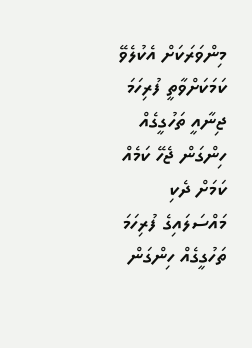މިންވަރަކަށް އެކުލެވޭ ކަމަކަށްވާތީ ފުރިހަމަ ޖިނާއީ ތަހުގީގެއް ހިންގަން ޖެހޭ ކަމެއް ކަމަށް ދެކި މައްސަލައިގެ ފުރިހަމަ ތަހުގީގެއް ހިންގަން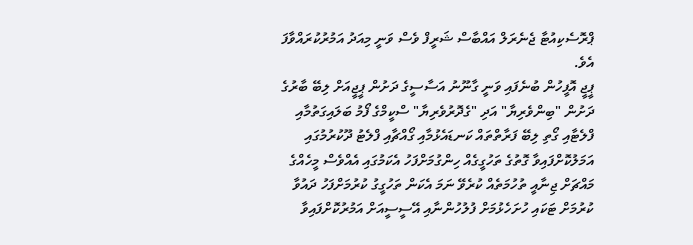ޕްރޮސެކިއުޓާ ޖެނެރަލް އައްބާސް ޝަރީފް ވެސް ވަނީ މިއަދު އަމުރުކުރައްވާފަ އެވެ.
ޕީޖީ އޮފީހުން ބުނެފައި ވަނީ ގާނޫނު އަސާސީގެ ދަށުން ޕީޖީއަށް ލިބޭ ބާރުގެ ދަށުން "ބިންވެރިޔާ" އަދި "ގެދޮރުވެރިޔާ" ސްކީމްގެ ފޯމު ބަލައިގަތުމާއި ފްލެޓާއި ގޯތި ލިބޭ ފަރާތްތައް ކަނޑައެޅުމާއި ގޯއްޗާއި ފްލެޓު ދޫކުރުމުގައި އަމަލުކޮށްފައިވާ ގޮތުގެ ތަހުގީގެއް ހިންގުމަށްފަހު އެކަމުގައި އެއްވެސް މީހެއްގެ މައްޗަށް ޖިނާއީ ތުހުމަތެއް ކުރެވޭ ނަމަ އެކަން ތަހުގީގު ކުރުމަށްފަހު ދައުވާ ކުރުމަށް ޓަކައި ހުށަހެޅުމަށް ފުލުހުންނާއި އޭސީސީއަށް އަމުރުކޮށްފައިވާ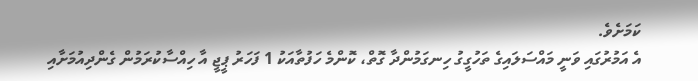ކަމަށެވެ.
އެ އަމުރުގައި ވަނީ މައްސަލައިގެ ތަހުގީގު ހިނގަމުންދާ ގޮތް، ކޮންމެ ހަފުތާއަކު 1 ފަހަރު ޕީޖީ އާ ހިއްސާކުރަމުން ގެންދިއުމަށާއި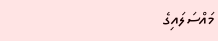މައްސަލައިގެ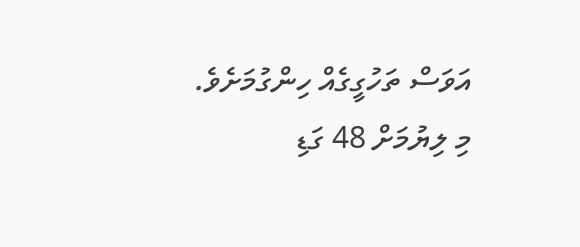އަވަސް ތަހުގީގެއް ހިންގުމަށެވެ.
މި ލިޔުމަށް 48 ގަޑި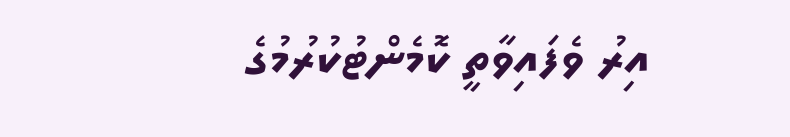އިރު ވެފައިވާތީ ކޮމެންޓުކުރުމުގެ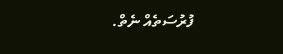ފުރުސަތެއް ނެތް.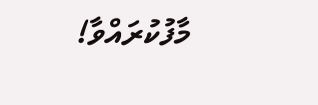މާފުކުރައްވާ!